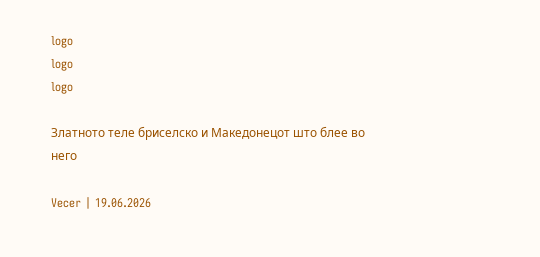logo
logo
logo

Златното теле бриселско и Македонецот што блее во него

Vecer | 19.06.2026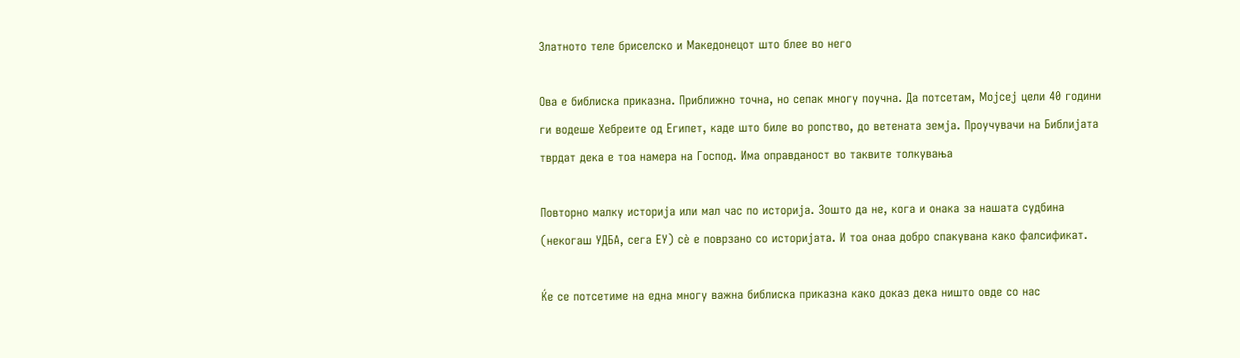Златното теле бриселско и Македонецот што блее во него

Ова е библиска приказна. Приближно точна, но сепак многу поучна. Да потсетам, Мојсеј цели 40 години ги водеше Хебреите од Египет, каде што биле во ропство, до ветената земја. Проучувачи на Библијата тврдат дека е тоа намера на Господ. Има оправданост во таквите толкувања

Повторно малку историја или мал час по историја. Зошто да не, кога и онака за нашата судбина (некогаш УДБА, сега ЕУ) сѐ е поврзано со историјата. И тоа онаа добро спакувана како фалсификат.

Ќе се потсетиме на една многу важна библиска приказна како доказ дека ништо овде со нас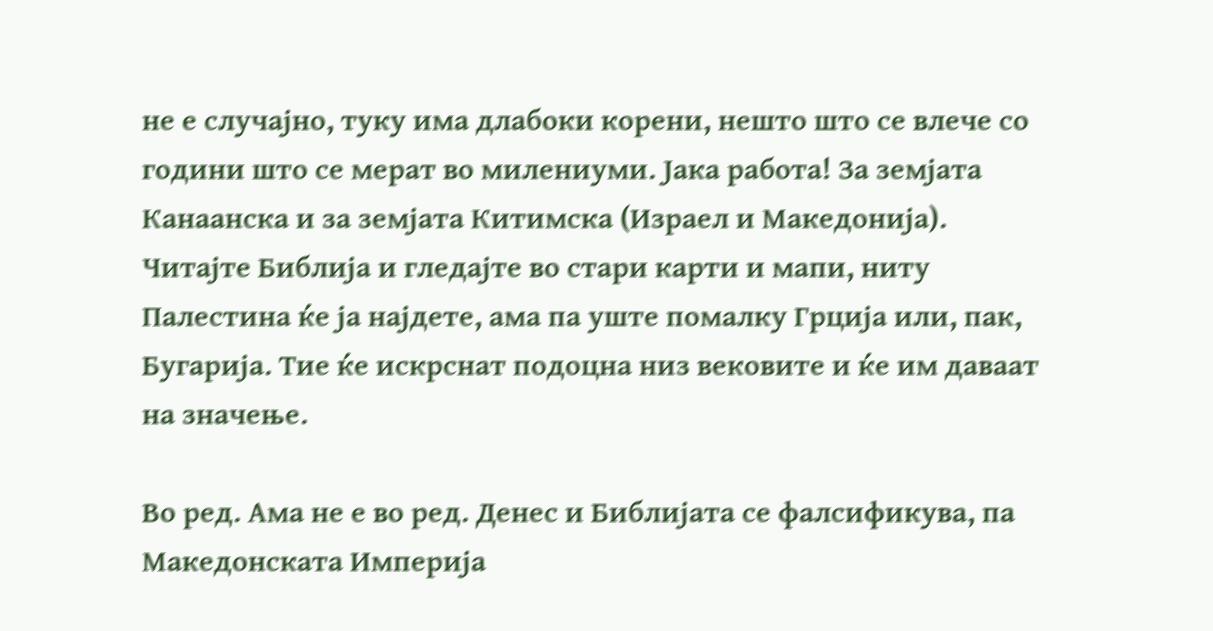не е случајно, туку има длабоки корени, нешто што се влече со години што се мерат во милениуми. Јака работа! За земјата Канаанска и за земјата Китимска (Израел и Македонија). Читајте Библија и гледајте во стари карти и мапи, ниту Палестина ќе ја најдете, ама па уште помалку Грција или, пак, Бугарија. Тие ќе искрснат подоцна низ вековите и ќе им даваат на значење.

Во ред. Ама не е во ред. Денес и Библијата се фалсификува, па Македонската Империја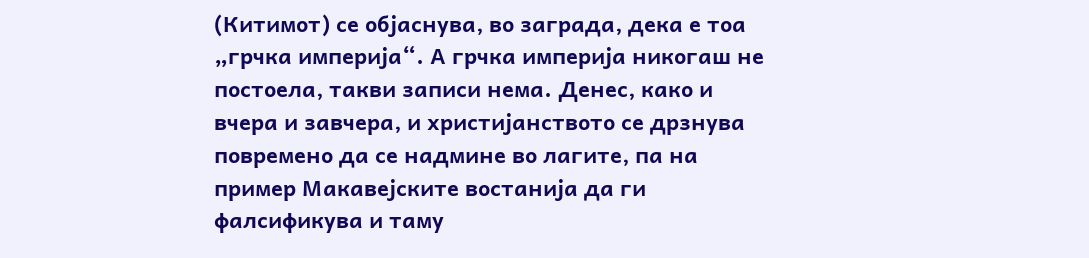(Китимот) се објаснува, во заграда, дека е тоа „грчка империја“. А грчка империја никогаш не постоела, такви записи нема. Денес, како и вчера и завчера, и христијанството се дрзнува повремено да се надмине во лагите, па на пример Макавејските востанија да ги фалсификува и таму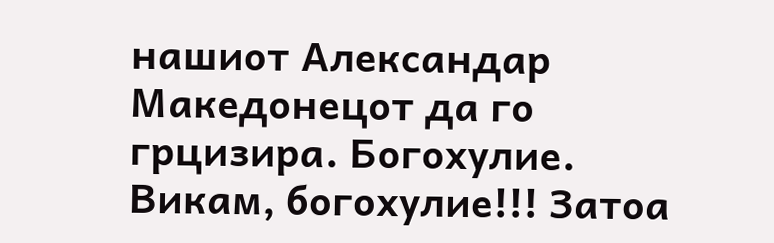нашиот Александар Македонецот да го грцизира. Богохулие. Викам, богохулие!!! Затоа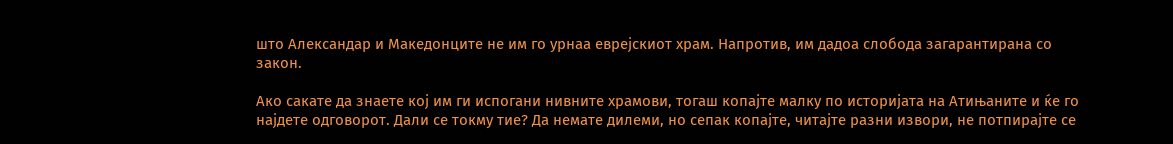што Александар и Македонците не им го урнаа еврејскиот храм. Напротив, им дадоа слобода загарантирана со закон.

Ако сакате да знаете кој им ги испогани нивните храмови, тогаш копајте малку по историјата на Атињаните и ќе го најдете одговорот. Дали се токму тие? Да немате дилеми, но сепак копајте, читајте разни извори, не потпирајте се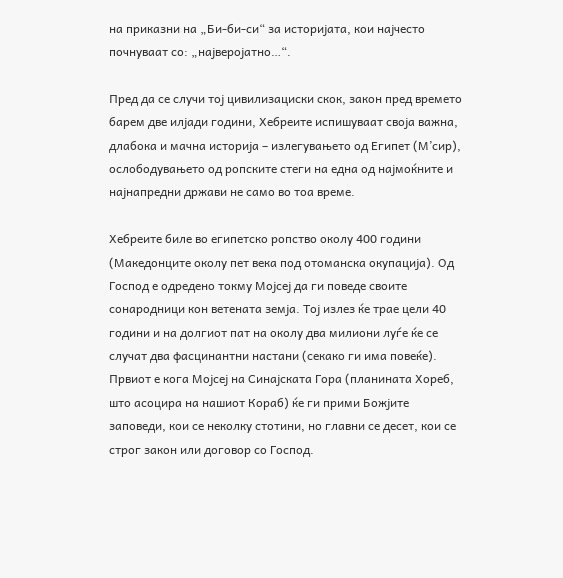на приказни на „Би-би-си“ за историјата, кои најчесто почнуваат со: „најверојатно…“.

Пред да се случи тој цивилизациски скок, закон пред времето барем две илјади години, Хебреите испишуваат своја важна, длабока и мачна историја – излегувањето од Египет (М’сир), ослободувањето од ропските стеги на една од најмоќните и најнапредни држави не само во тоа време.

Хебреите биле во египетско ропство околу 400 години (Македонците околу пет века под отоманска окупација). Од Господ е одредено токму Мојсеј да ги поведе своите сонародници кон ветената земја. Тој излез ќе трае цели 40 години и на долгиот пат на околу два милиони луѓе ќе се случат два фасцинантни настани (секако ги има повеќе). Првиот е кога Мојсеј на Синајската Гора (планината Хореб, што асоцира на нашиот Кораб) ќе ги прими Божјите заповеди, кои се неколку стотини, но главни се десет, кои се строг закон или договор со Господ.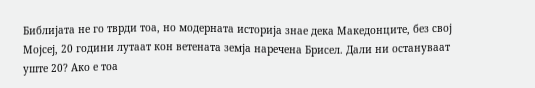Библијата не го тврди тоа, но модерната историја знае дека Македонците, без свој Мојсеј, 20 години лутаат кон ветената земја наречена Брисел. Дали ни остануваат уште 20? Ако е тоа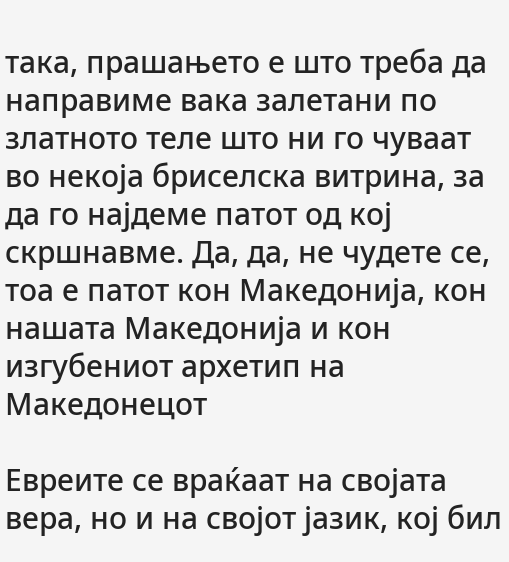така, прашањето е што треба да направиме вака залетани по златното теле што ни го чуваат во некоја бриселска витрина, за да го најдеме патот од кој скршнавме. Да, да, не чудете се, тоа е патот кон Македонија, кон нашата Македонија и кон изгубениот архетип на Македонецот

Евреите се враќаат на својата вера, но и на својот јазик, кој бил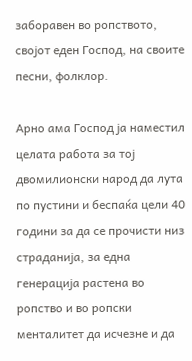заборавен во ропството, својот еден Господ, на своите песни, фолклор.

Арно ама Господ ја наместил целата работа за тој двомилионски народ да лута по пустини и беспаќа цели 40 години за да се прочисти низ страданија, за една генерација растена во ропство и во ропски менталитет да исчезне и да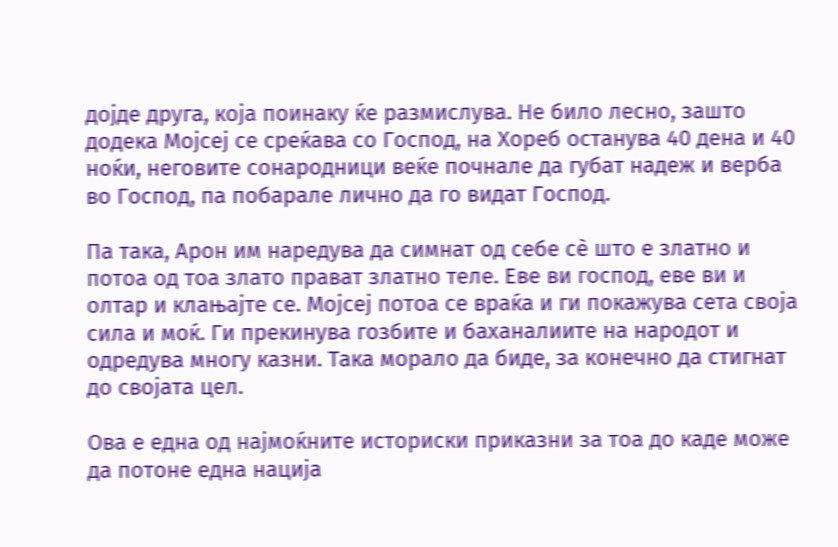дојде друга, која поинаку ќе размислува. Не било лесно, зашто додека Мојсеј се среќава со Господ, на Хореб останува 40 дена и 40 ноќи, неговите сонародници веќе почнале да губат надеж и верба во Господ, па побарале лично да го видат Господ.

Па така, Арон им наредува да симнат од себе сѐ што е златно и потоа од тоа злато прават златно теле. Еве ви господ, еве ви и олтар и клањајте се. Мојсеј потоа се враќа и ги покажува сета своја сила и моќ. Ги прекинува гозбите и баханалиите на народот и одредува многу казни. Така морало да биде, за конечно да стигнат до својата цел.

Ова е една од најмоќните историски приказни за тоа до каде може да потоне една нација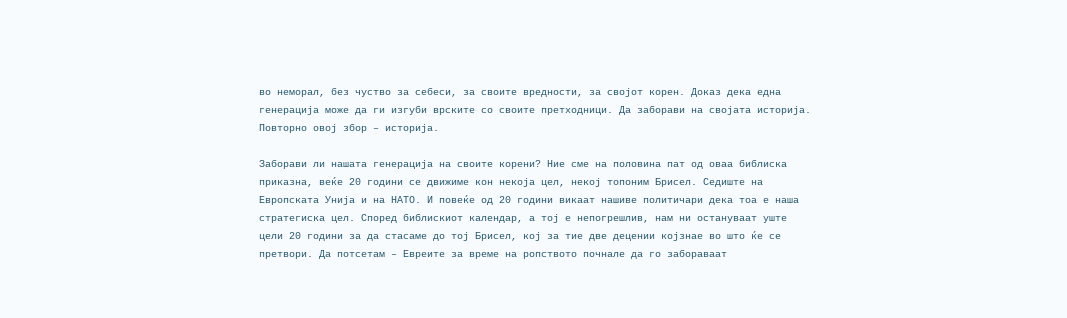во неморал, без чуство за себеси, за своите вредности, за својот корен. Доказ дека една генерација може да ги изгуби врските со своите претходници. Да заборави на својата историја. Повторно овој збор – историја.

Заборави ли нашата генерација на своите корени? Ние сме на половина пат од оваа библиска приказна, веќе 20 години се движиме кон некоја цел, некој топоним Брисел. Седиште на Европската Унија и на НАТО. И повеќе од 20 години викаат нашиве политичари дека тоа е наша стратегиска цел. Според библискиот календар, а тој е непогрешлив, нам ни остануваат уште цели 20 години за да стасаме до тој Брисел, кој за тие две децении којзнае во што ќе се претвори. Да потсетам – Евреите за време на ропството почнале да го забораваат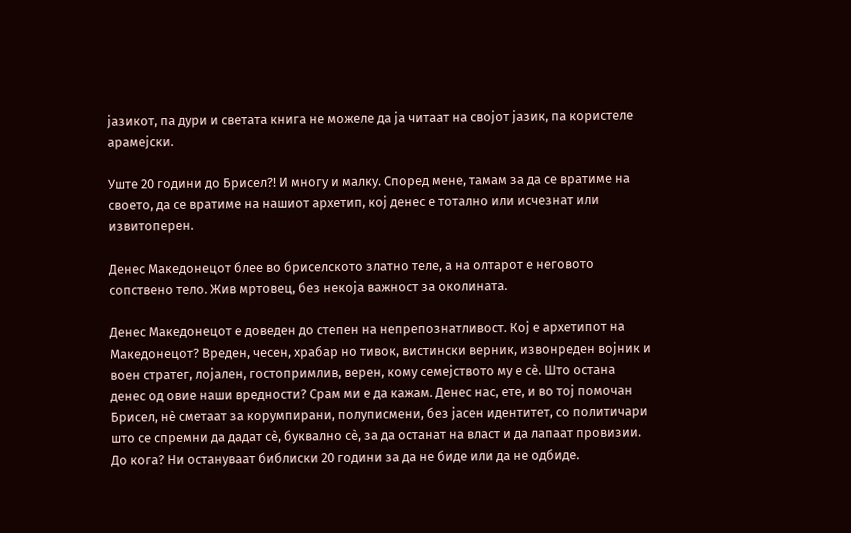јазикот, па дури и светата книга не можеле да ја читаат на својот јазик, па користеле арамејски.

Уште 20 години до Брисел?! И многу и малку. Според мене, тамам за да се вратиме на своето, да се вратиме на нашиот архетип, кој денес е тотално или исчезнат или извитоперен.

Денес Македонецот блее во бриселското златно теле, а на олтарот е неговото сопствено тело. Жив мртовец, без некоја важност за околината.

Денес Македонецот е доведен до степен на непрепознатливост. Кој е архетипот на Македонецот? Вреден, чесен, храбар но тивок, вистински верник, извонреден војник и воен стратег, лојален, гостопримлив, верен, кому семејството му е сѐ. Што остана денес од овие наши вредности? Срам ми е да кажам. Денес нас, ете, и во тој помочан Брисел, нѐ сметаат за корумпирани, полуписмени, без јасен идентитет, со политичари што се спремни да дадат сѐ, буквално сѐ, за да останат на власт и да лапаат провизии. До кога? Ни остануваат библиски 20 години за да не биде или да не одбиде.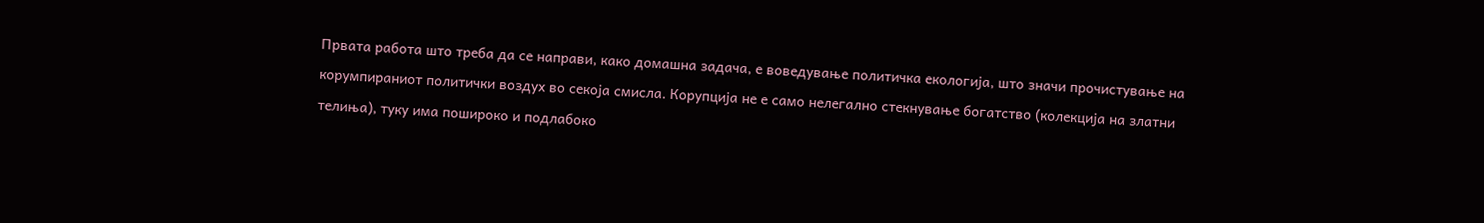Првата работа што треба да се направи, како домашна задача, е воведување политичка екологија, што значи прочистување на корумпираниот политички воздух во секоја смисла. Корупција не е само нелегално стекнување богатство (колекција на златни телиња), туку има пошироко и подлабоко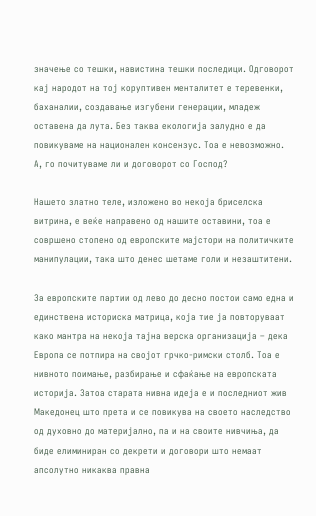значење со тешки, навистина тешки последици. Одговорот кај народот на тој коруптивен менталитет е теревенки, баханалии, создавање изгубени генерации, младеж оставена да лута. Без таква екологија залудно е да повикуваме на национален консензус. Тоа е невозможно. А, го почитуваме ли и договорот со Господ?

Нашето златно теле, изложено во некоја бриселска витрина, е веќе направено од нашите оставини, тоа е совршено стопено од европските мајстори на политичките манипулации, така што денес шетаме голи и незаштитени.

За европските партии од лево до десно постои само една и единствена историска матрица, која тие ја повторуваат како мантра на некоја тајна верска организација – дека Европа се потпира на својот грчко-римски столб. Тоа е нивното поимање, разбирање и сфаќање на европската историја. Затоа старата нивна идеја е и последниот жив Македонец што прета и се повикува на своето наследство од духовно до материјално, па и на своите нивчиња, да биде елиминиран со декрети и договори што немаат апсолутно никаква правна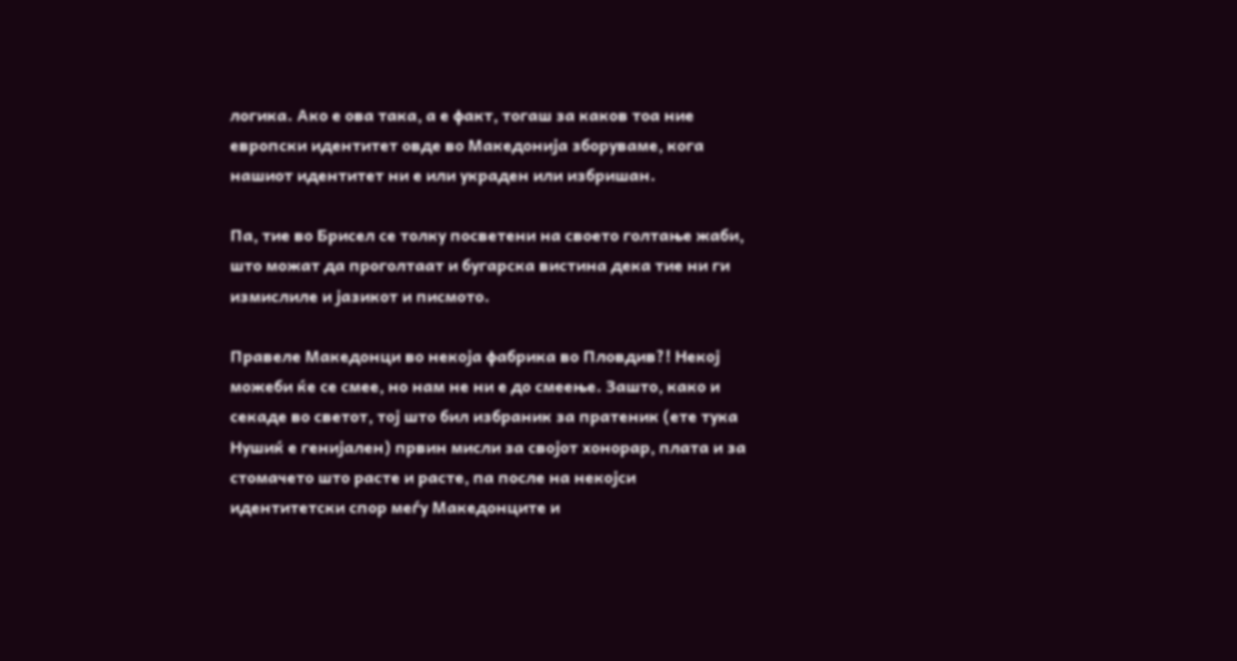логика. Ако е ова така, а е факт, тогаш за каков тоа ние европски идентитет овде во Македонија зборуваме, кога нашиот идентитет ни е или украден или избришан.

Па, тие во Брисел се толку посветени на своето голтање жаби, што можат да проголтаат и бугарска вистина дека тие ни ги измислиле и јазикот и писмото.

Правеле Македонци во некоја фабрика во Пловдив?! Некој можеби ќе се смее, но нам не ни е до смеење. Зашто, како и секаде во светот, тој што бил избраник за пратеник (ете тука Нушиќ е генијален) првин мисли за својот хонорар, плата и за стомачето што расте и расте, па после на некојси идентитетски спор меѓу Македонците и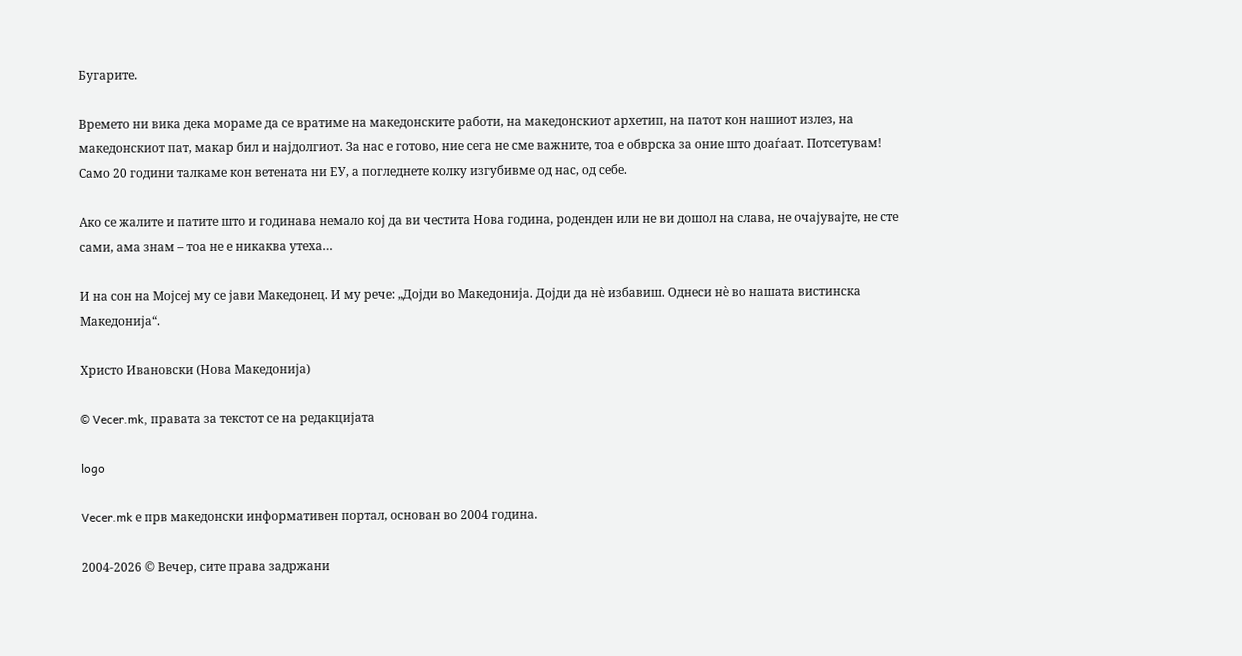Бугарите.

Времето ни вика дека мораме да се вратиме на македонските работи, на македонскиот архетип, на патот кон нашиот излез, на македонскиот пат, макар бил и најдолгиот. За нас е готово, ние сега не сме важните, тоа е обврска за оние што доаѓаат. Потсетувам! Само 20 години талкаме кон ветената ни ЕУ, а погледнете колку изгубивме од нас, од себе.

Ако се жалите и патите што и годинава немало кој да ви честита Нова година, роденден или не ви дошол на слава, не очајувајте, не сте сами, ама знам – тоа не е никаква утеха…

И на сон на Мојсеј му се јави Македонец. И му рече: „Дојди во Македонија. Дојди да нѐ избавиш. Однеси нѐ во нашата вистинска Македонија“.

Христо Ивановски (Нова Македонија)

© Vecer.mk, правата за текстот се на редакцијата

logo

Vecer.mk е прв македонски информативен портал, основан во 2004 година.

2004-2026 © Вечер, сите права задржани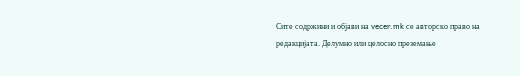Сите содржини и објави на vecer.mk се авторско право на редакцијата. Делумно или целосно преземање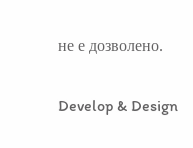не е дозволено.

Develop & Design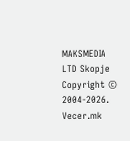MAKSMEDIA LTD Skopje Copyright © 2004-2026. Vecer.mk